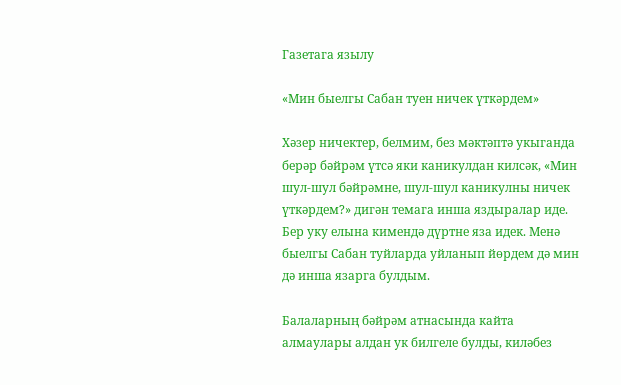Газетага язылу

«Мин быелгы Сабан туен ничек үткәрдем»

Хәзер ничектер, белмим, без мәктәптә укыганда берәр бәйрәм үтсә яки каникулдан килсәк, «Мин шул-шул бәйрәмне, шул-шул каникулны ничек үткәрдем?» дигән темага инша яздыралар иде. Бер уку елына кимендә дүртне яза идек. Менә быелгы Сабан туйларда уйланып йөрдем дә мин дә инша язарга булдым.

Балаларның бәйрәм атнасында кайта алмаулары алдан ук билгеле булды, киләбез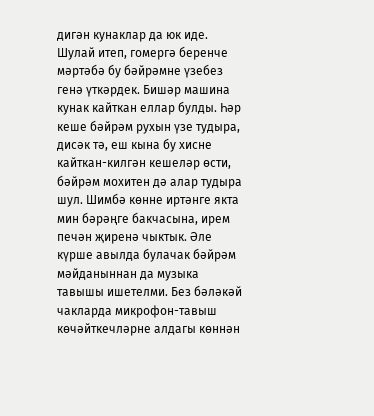дигән кунаклар да юк иде. Шулай итеп, гомергә беренче мәртәбә бу бәйрәмне үзебез генә үткәрдек. Бишәр машина кунак кайткан еллар булды. Һәр кеше бәйрәм рухын үзе тудыра, дисәк тә, еш кына бу хисне кайткан-килгән кешеләр өсти, бәйрәм мохитен дә алар тудыра шул. Шимбә көнне иртәнге якта мин бәрәңге бакчасына, ирем печән җиренә чыктык. Әле күрше авылда булачак бәйрәм мәйданыннан да музыка тавышы ишетелми. Без бәләкәй чакларда микрофон-тавыш көчәйткечләрне алдагы көннән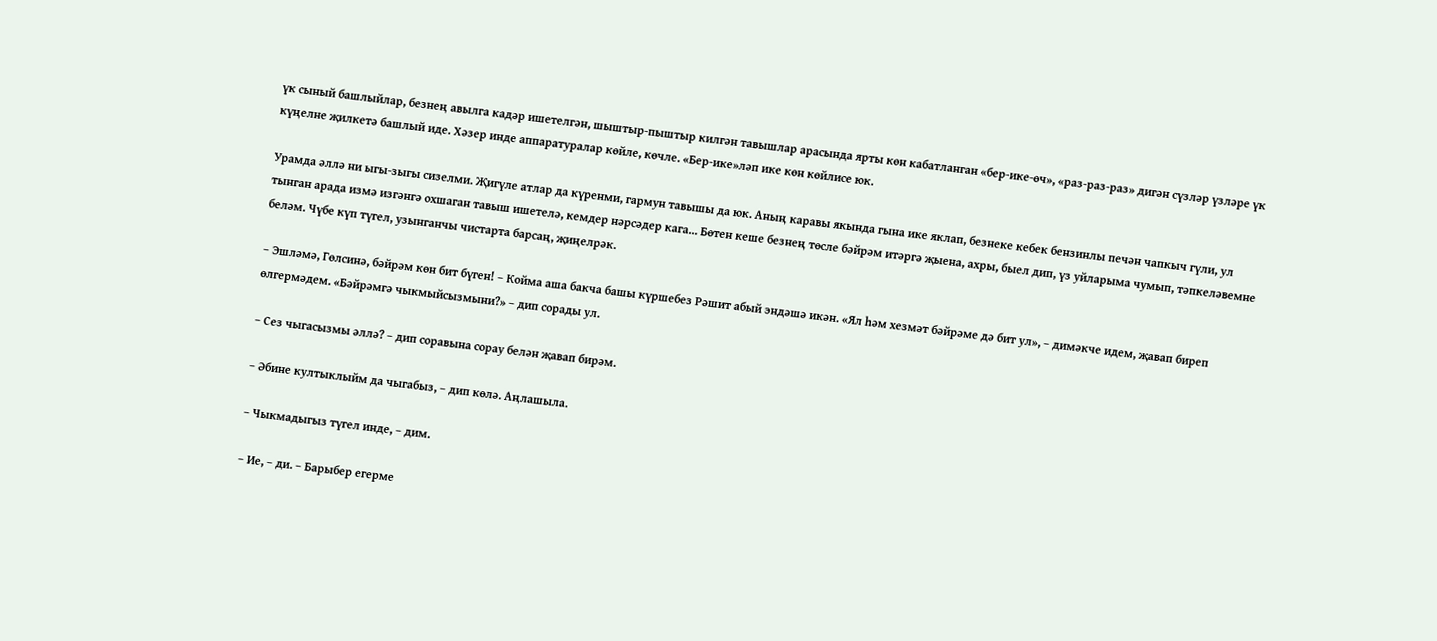үк сыный башлыйлар, безнең авылга кадәр ишетелгән, шыштыр-пыштыр килгән тавышлар арасында ярты көн кабатланган «бер-ике-өч», «раз-раз-раз» дигән сүзләр үзләре үк күңелне җилкетә башлый иде. Хәзер инде аппаратуралар көйле, көчле. «Бер-ике»ләп ике көн көйлисе юк.

Урамда әллә ни ыгы-зыгы сизелми. Җигүле атлар да күренми, гармун тавышы да юк. Аның каравы якында гына ике яклап, безнеке кебек бензинлы печән чапкыч гүли, ул тынган арада измә изгәнгә охшаган тавыш ишетелә, кемдер нәрсәдер кага... Бөтен кеше безнең төсле бәйрәм итәргә җыена, ахры, быел дип, үз уйларыма чумып, тәпкеләвемне беләм. Чүбе күп түгел, узынганчы чистарта барсаң, җиңелрәк.

– Эшләмә, Гөлсинә, бәйрәм көн бит бүген! – Койма аша бакча башы күршебез Рәшит абый эндәшә икән. «Ял һәм хезмәт бәйрәме дә бит ул», – димәкче идем, җавап биреп өлгермәдем. «Бәйрәмгә чыкмыйсызмыни?» – дип сорады ул.

– Сез чыгасызмы әллә? – дип соравына сорау белән җавап бирәм.

– Әбине култыклыйм да чыгабыз, – дип көлә. Аңлашыла.

– Чыкмадыгыз түгел инде, – дим.

– Ие, – ди. – Барыбер егерме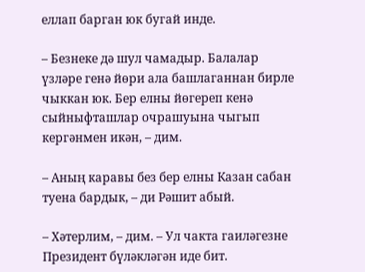еллап барган юк бугай инде.

– Безнеке дә шул чамадыр. Балалар үзләре генә йөри ала башлаганнан бирле чыккан юк. Бер елны йөгереп кенә сыйныфташлар очрашуына чыгып кергәнмен икән, – дим.

– Аның каравы без бер елны Казан сабан туена бардык, – ди Рәшит абый.

– Хәтерлим, – дим. – Ул чакта гаиләгезне Президент бүләкләгән иде бит.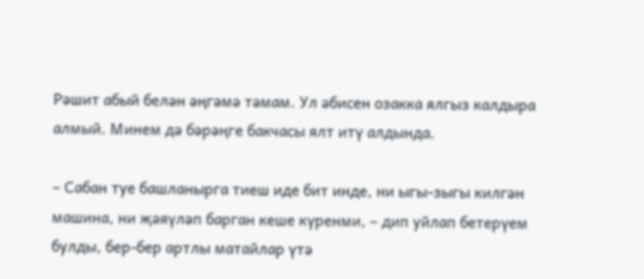Рәшит абый белән әңгәмә тәмам. Ул әбисен озакка ялгыз калдыра алмый. Минем дә бәрәңге бакчасы ялт итү алдында.

– Сабан туе башланырга тиеш иде бит инде, ни ыгы-зыгы килгән машина, ни җәяүләп барган кеше күренми, – дип уйлап бетерүем булды, бер-бер артлы матайлар үтә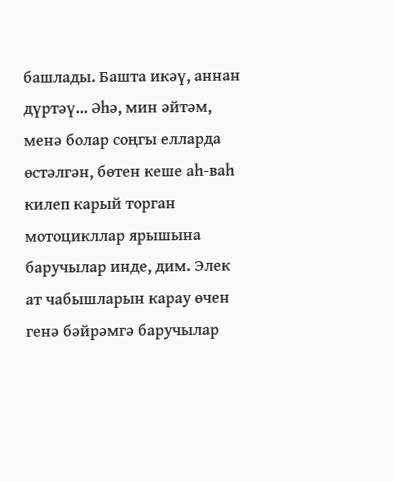башлады. Башта икәү, аннан дүртәү... Әһә, мин әйтәм, менә болар соңгы елларда өстәлгән, бөтен кеше аһ-ваһ килеп карый торган мотоцикллар ярышына баручылар инде, дим. Элек ат чабышларын карау өчен генә бәйрәмгә баручылар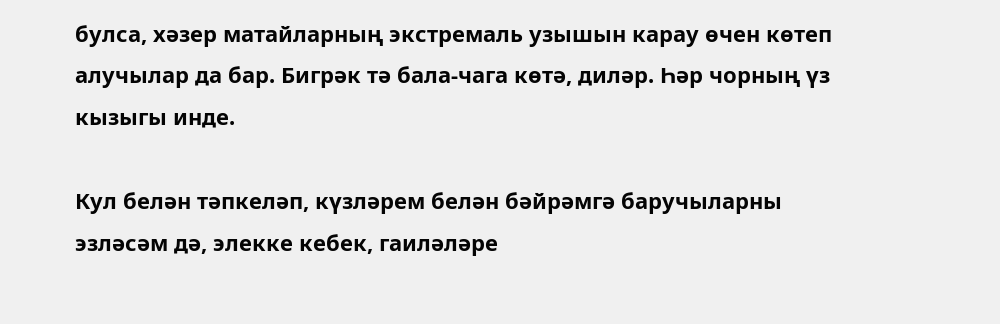булса, хәзер матайларның экстремаль узышын карау өчен көтеп алучылар да бар. Бигрәк тә бала-чага көтә, диләр. Һәр чорның үз кызыгы инде.

Кул белән тәпкеләп, күзләрем белән бәйрәмгә баручыларны эзләсәм дә, элекке кебек, гаиләләре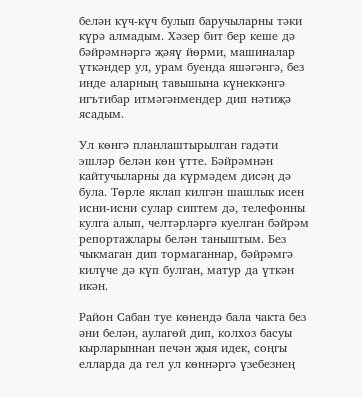белән күч-күч булып баручыларны тәки күрә алмадым. Хәзер бит бер кеше дә бәйрәмнәргә җәяү йөрми, машиналар үткәндер ул, урам буенда яшәгәнгә, без инде аларның тавышына күнеккәнгә игътибар итмәгәнмендер дип нәтиҗә ясадым.

Ул көнгә планлаштырылган гадәти эшләр белән көн үтте. Бәйрәмнән кайтучыларны да күрмәдем дисәң дә була. Төрле яклап килгән шашлык исен исни-исни сулар сиптем дә, телефонны кулга алып, челтәрләргә куелган бәйрәм репортажлары белән таныштым. Без чыкмаган дип тормаганнар, бәйрәмгә килүче дә күп булган, матур да үткән икән.

Район Сабан туе көнендә бала чакта без әни белән, аулагөй дип, колхоз басуы кырларыннан печән җыя идек, соңгы елларда да гел ул көннәргә үзебезнең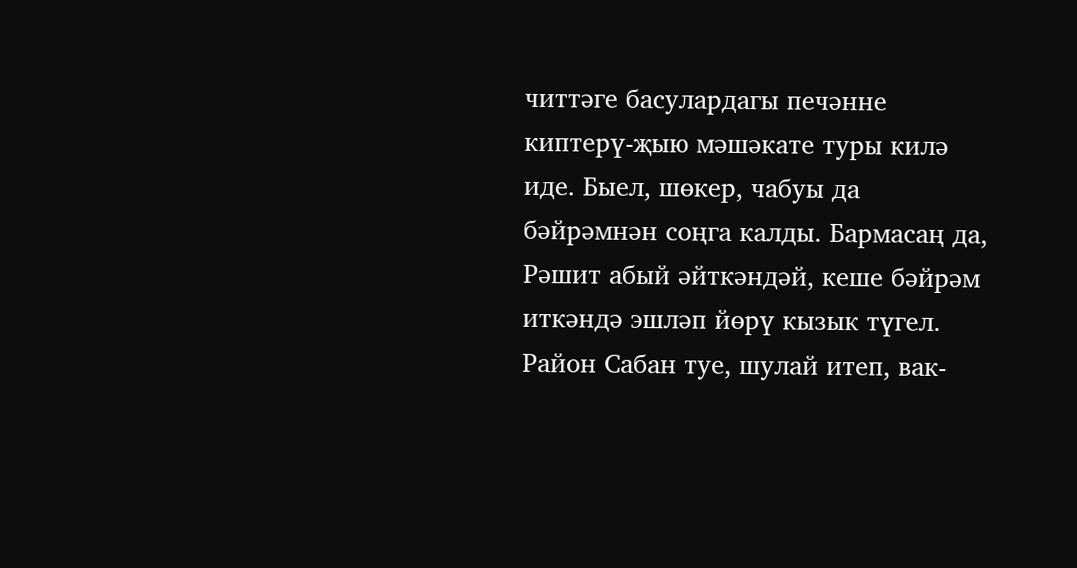читтәге басулардагы печәнне киптерү-җыю мәшәкате туры килә иде. Быел, шөкер, чабуы да бәйрәмнән соңга калды. Бармасаң да, Рәшит абый әйткәндәй, кеше бәйрәм иткәндә эшләп йөрү кызык түгел. Район Сабан туе, шулай итеп, вак-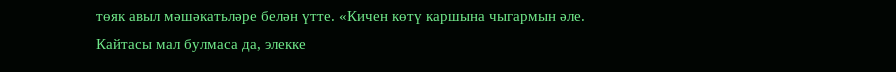төяк авыл мәшәкатьләре белән үтте. «Кичен көтү каршына чыгармын әле. Кайтасы мал булмаса да, элекке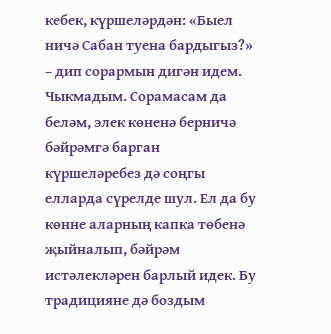кебек, күршеләрдән: «Быел ничә Сабан туена бардыгыз?» – дип сорармын дигән идем. Чыкмадым. Сорамасам да беләм, элек көненә берничә бәйрәмгә барган күршеләребез дә соңгы елларда сүрелде шул. Ел да бу көнне аларның капка төбенә җыйналып, бәйрәм истәлекләрен барлый идек. Бу традицияне дә боздым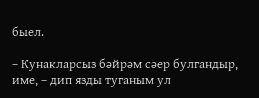быел.

– Кунакларсыз бәйрәм сәер булгандыр, име, – дип язды туганым ул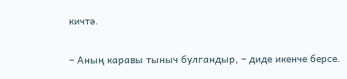кичтә.

– Аның каравы тыныч булгандыр, – диде икенче берсе.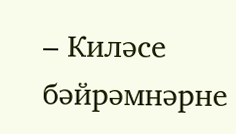– Киләсе бәйрәмнәрне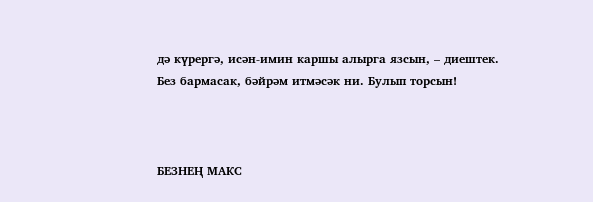дә күрергә, исән-имин каршы алырга язсын, – диештек. Без бармасак, бәйрәм итмәсәк ни. Булып торсын!



БЕЗНЕҢ МАКС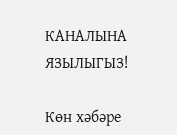КАНАЛЫНА ЯЗЫЛЫГЫЗ!

Көн хәбәре